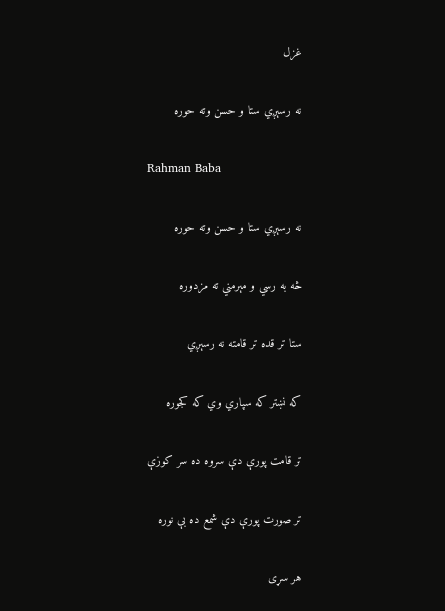غزل

نه رسېږي ستا و حسن وته حوره

Rahman Baba

نه رسېږي ستا و حسن وته حوره

څه به رسي و مېرمني ته مزدوره

ستا تر قده تر قامته نه رسېږي

که نښتر که سپاري وي که کجوره

تر قامت پورې دې سروه ده سر کوزې

تر صورت پورې دې شمع ده بې نوره

هر سړی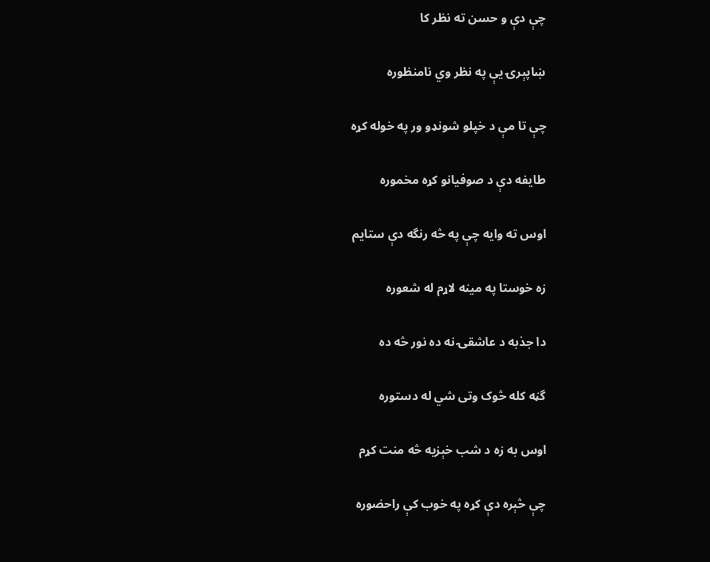چې دې و حسن ته نظر کا

ښاپېرۍ يې په نظر وي نامنظوره

چې تا مې د خپلو شونډو ور په خوله کړه

طايفه دې د صوفيانو کړه مخموره

اوس ته وايه چې په څه رنگه دې ستايم

زه خوستا په مينه لاړم له شعوره

دا جذبه د عاشقۍ نه ده نور څه ده

گڼه کله څوک وتی شي له دستوره

اوس به زه د شب خېزيه څه منت کړم

چې څېره دې کړه په خوب کې راحضوره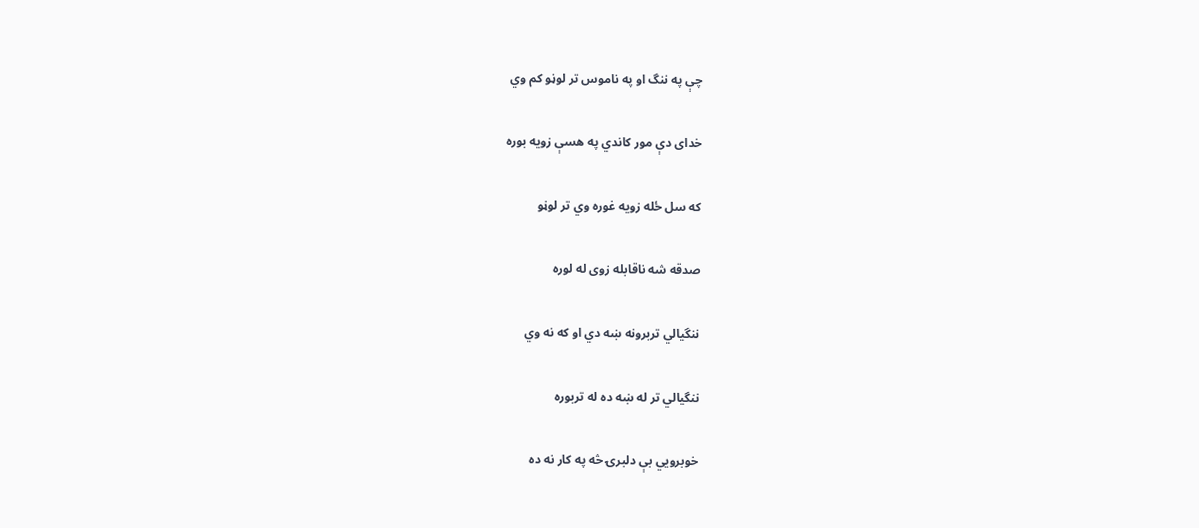چې په ننگ او په ناموس تر لوڼو کم وي

خدای دې مور کاندي په هسې زويه بوره

که سل ځله زويه غوره وي تر لوڼو

صدقه شه ناقابله زوی له لوره

ننگيالي تربرونه ښه دي او که نه وي

ننگيالي تر له ښه ده له تربوره

خوبرويي بې دلبرۍ څه په کار نه ده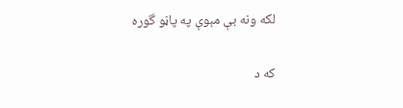لکه ونه بې مېوې په پاڼو گوره

که د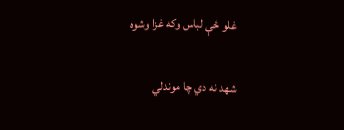غلو ځې لباس وکه غزا وشوه

شهد نه دي چا موندلي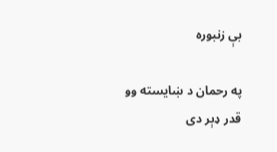بې زنبوره

په رحمان د ښايسته وو قدر ډېر دی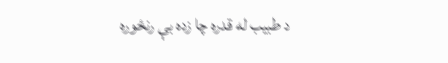د طبيب له قدره چا زده بې رنځوره